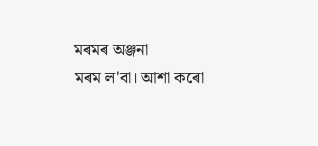মৰমৰ অঞ্জনা
মৰম ল'বা। আশা কৰো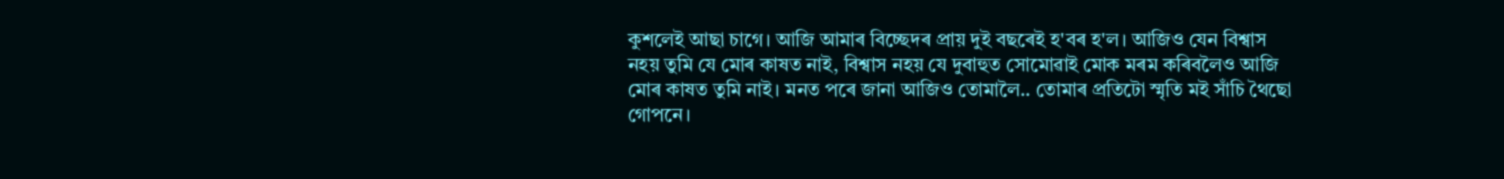কুশলেই আছা চাগে। আজি আমাৰ বিচ্ছেদৰ প্ৰায় দুই বছৰেই হ'বৰ হ'ল। আজিও যেন বিশ্বাস নহয় তুমি যে মোৰ কাষত নাই, বিশ্বাস নহয় যে দুবাহুত সোমোৱাই মোক মৰম কৰিবলৈও আজি মোৰ কাষত তুমি নাই। মনত পৰে জানা আজিও তোমালৈ.. তোমাৰ প্ৰতিটো স্মৃতি মই সাঁচি থৈছো গোপনে।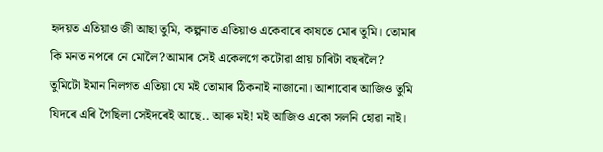হৃদয়ত এতিয়াও জী আছা তুমি, কল্পনাত এতিয়াও একেবাৰে কাষতে মোৰ তুমি। তোমাৰ কি মনত নপৰে নে মোলৈ?আমাৰ সেই একেলগে কটোৱা প্ৰায় চাৰিটা বছৰলৈ? তুমিটো ইমান নিলগত এতিয়া যে মই তোমাৰ ঠিকনাই নাজানো। আশাবোৰ আজিও তুমি যিদৰে এৰি গৈছিলা সেইদৰেই আছে.. আৰু মই! মই আজিও একো সলনি হোৱা নাই।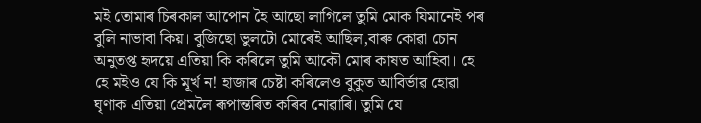মই তোমাৰ চিৰকাল আপোন হৈ আছো লাগিলে তুমি মোক যিমানেই পৰ বুলি নাভাবা কিয়। বুজিছো ভুলটো মোৰেই আছিল,বাৰু কোৱা চোন অনুতপ্ত হৃদয়ে এতিয়া কি কৰিলে তুমি আকৌ মোৰ কাষত আহিবা। হে হে মইও যে কি মূৰ্খ ন! হাজাৰ চেষ্টা কৰিলেও বুকুত আবিৰ্ভাৱ হোৱা ঘৃণাক এতিয়া প্ৰেমলৈ ৰূপান্তৰিত কৰিব নোৱাৰি। তুমি যে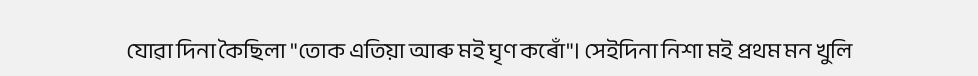যোৱা দিনা কৈছিলা "তোক এতিয়া আৰু মই ঘৃণ কৰোঁ"। সেইদিনা নিশা মই প্ৰথম মন খুলি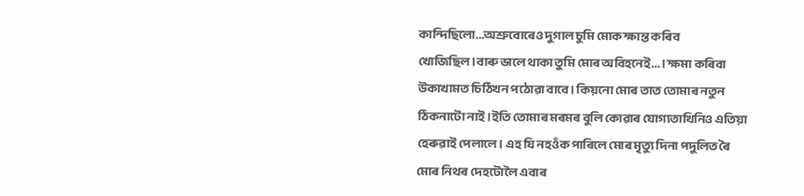কান্দিছিলো...অশ্ৰুবোৰেও দুগাল চুমি মোক ক্ষান্ত কৰিব খোজিছিল।বাৰু ভালে থাকা তুমি মোৰ অবিহনেই...। ক্ষমা কৰিবা উকাখামত চিঠিখন পঠোৱা বাবে। কিয়নো মোৰ তাত তোমাৰ নতুন ঠিকনাটো নাই।ইতি তোমাৰ মৰমৰ বুলি কোৱাৰ যোগ্যতাখিনিও এতিয়া হেৰুৱাই পেলালে। এহ যি নহওঁক পাৰিলে মোৰ মৃত্যু দিনা পদুলিত ৰৈ মোৰ নিথৰ দেহটোলৈ এবাৰ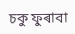চকু ফুৰাবা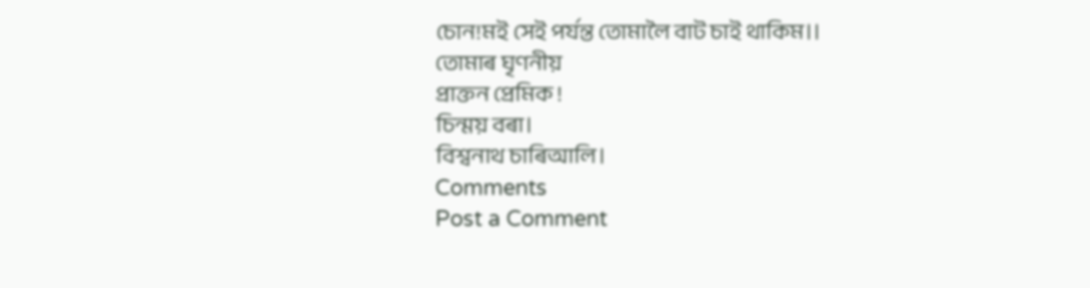চোন!মই সেই পৰ্যন্ত তোমালৈ বাট চাই থাকিম।।
তোমাৰ ঘৃণনীয়
প্ৰাক্তন প্ৰেমিক !
চিন্ময় বৰা।
বিশ্বনাথ চাৰিআলি।
Comments
Post a Comment